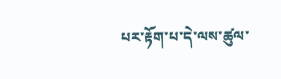པར་རྟོག་པ་དེ་ལས་ཚུལ་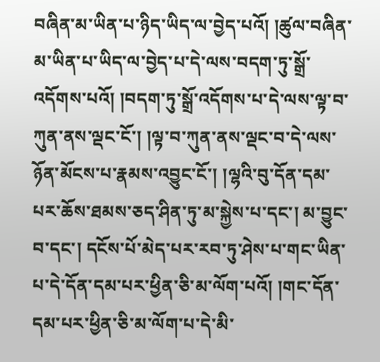བཞིན་མ་ཡིན་པ་ཉིད་ཡིད་ལ་བྱེད་པའོ། །ཚུལ་བཞིན་མ་ཡིན་པ་ཡིད་ལ་བྱེད་པ་དེ་ལས་བདག་ཏུ་སྒྲོ་འདོགས་པའོ། །བདག་ཏུ་སྒྲོ་འདོགས་པ་དེ་ལས་ལྟ་བ་ཀུན་ནས་ལྡང་ངོ་། །ལྟ་བ་ཀུན་ནས་ལྡང་བ་དེ་ལས་ཉོན་མོངས་པ་རྣམས་འབྱུང་ངོ་། །ལྷའི་བུ་དོན་དམ་པར་ཆོས་ཐམས་ཅད་ཤིན་ཏུ་མ་སྐྱེས་པ་དང་། མ་བྱུང་བ་དང་། དངོས་པོ་མེད་པར་རབ་ཏུ་ཤེས་པ་གང་ཡིན་པ་དེ་དོན་དམ་པར་ཕྱིན་ཅི་མ་ལོག་པའོ། །གང་དོན་དམ་པར་ཕྱིན་ཅི་མ་ལོག་པ་དེ་མི་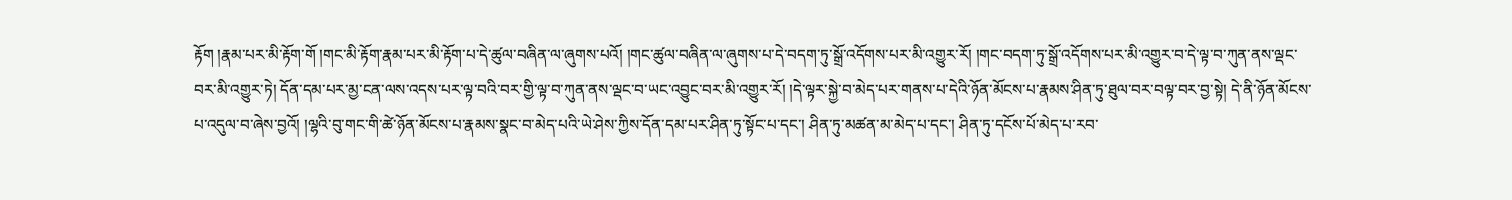རྟོག །རྣམ་པར་མི་རྟོག་གོ །གང་མི་རྟོག་རྣམ་པར་མི་རྟོག་པ་དེ་ཚུལ་བཞིན་ལ་ཞུགས་པའོ། །གང་ཚུལ་བཞིན་ལ་ཞུགས་པ་དེ་བདག་ཏུ་སྒྲོ་འདོགས་པར་མི་འགྱུར་རོ། །གང་བདག་ཏུ་སྒྲོ་འདོགས་པར་མི་འགྱུར་བ་དེ་ལྟ་བ་ཀུན་ནས་ལྡང་བར་མི་འགྱུར་ཏེ། དོན་དམ་པར་མྱ་ངན་ལས་འདས་པར་ལྟ་བའི་བར་གྱི་ལྟ་བ་ཀུན་ནས་ལྡང་བ་ཡང་འབྱུང་བར་མི་འགྱུར་རོ། །དེ་ལྟར་སྐྱེ་བ་མེད་པར་གནས་པ་དེའི་ཉོན་མོངས་པ་རྣམས་ཤིན་ཏུ་ཐུལ་བར་བལྟ་བར་བྱ་སྟེ། དེ་ནི་ཉོན་མོངས་པ་འདུལ་བ་ཞེས་བྱའོ། །ལྷའི་བུ་གང་གི་ཚེ་ཉོན་མོངས་པ་རྣམས་སྣང་བ་མེད་པའི་ཡེ་ཤེས་ཀྱིས་དོན་དམ་པར་ཤིན་ཏུ་སྟོང་པ་དང་། ཤིན་ཏུ་མཚན་མ་མེད་པ་དང་། ཤིན་ཏུ་དངོས་པོ་མེད་པ་རབ་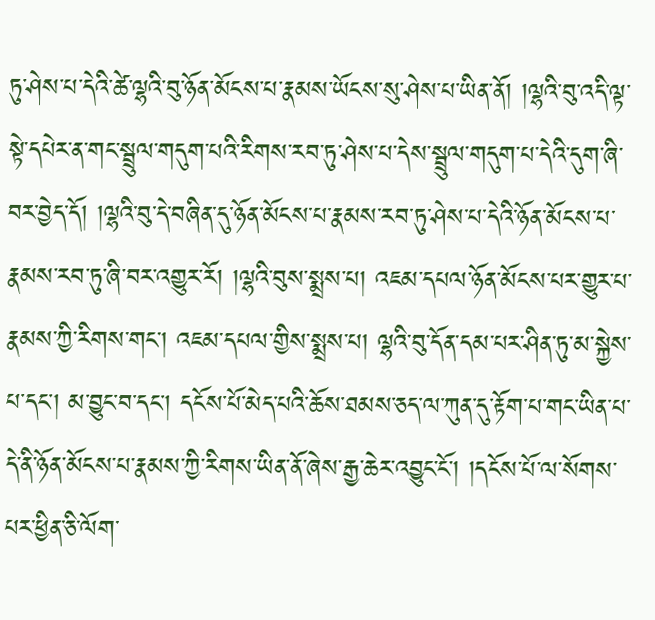ཏུ་ཤེས་པ་དེའི་ཚེ་ལྷའི་བུ་ཉོན་མོངས་པ་རྣམས་ཡོངས་སུ་ཤེས་པ་ཡིན་ནོ། །ལྷའི་བུ་འདི་ལྟ་སྟེ་དཔེར་ན་གང་སྦྲུལ་གདུག་པའི་རིགས་རབ་ཏུ་ཤེས་པ་དེས་སྦྲུལ་གདུག་པ་དེའི་དུག་ཞི་བར་བྱེད་དོ། །ལྷའི་བུ་དེ་བཞིན་དུ་ཉོན་མོངས་པ་རྣམས་རབ་ཏུ་ཤེས་པ་དེའི་ཉོན་མོངས་པ་རྣམས་རབ་ཏུ་ཞི་བར་འགྱུར་རོ། །ལྷའི་བུས་སྨྲས་པ། འཇམ་དཔལ་ཉོན་མོངས་པར་གྱུར་པ་རྣམས་ཀྱི་རིགས་གང་། འཇམ་དཔལ་གྱིས་སྨྲས་པ། ལྷའི་བུ་དོན་དམ་པར་ཤིན་ཏུ་མ་སྐྱེས་པ་དང་། མ་བྱུང་བ་དང་། དངོས་པོ་མེད་པའི་ཆོས་ཐམས་ཅད་ལ་ཀུན་དུ་རྟོག་པ་གང་ཡིན་པ་དེ་ནི་ཉོན་མོངས་པ་རྣམས་ཀྱི་རིགས་ཡིན་ནོ་ཞེས་རྒྱ་ཆེར་འབྱུང་ངོ་། །དངོས་པོ་ལ་སོགས་པར་ཕྱིན་ཅི་ལོག་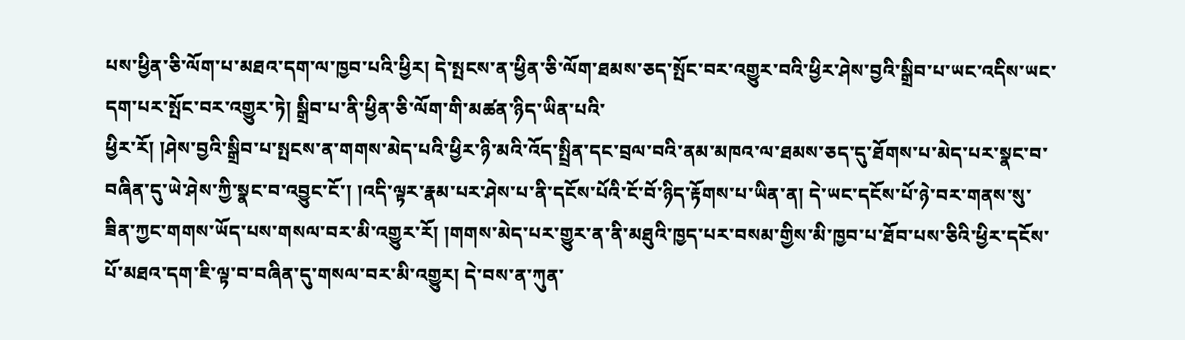པས་ཕྱིན་ཅི་ལོག་པ་མཐའ་དག་ལ་ཁྱབ་པའི་ཕྱིར། དེ་སྤངས་ན་ཕྱིན་ཅི་ལོག་ཐམས་ཅད་སྤོང་བར་འགྱུར་བའི་ཕྱིར་ཤེས་བྱའི་སྒྲིབ་པ་ཡང་འདིས་ཡང་དག་པར་སྤོང་བར་འགྱུར་ཏེ། སྒྲིབ་པ་ནི་ཕྱིན་ཅི་ལོག་གི་མཚན་ཉིད་ཡིན་པའི་
ཕྱིར་རོ། །ཤེས་བྱའི་སྒྲིབ་པ་སྤངས་ན་གགས་མེད་པའི་ཕྱིར་ཉི་མའི་འོད་སྤྲིན་དང་བྲལ་བའི་ནམ་མཁའ་ལ་ཐམས་ཅད་དུ་ཐོགས་པ་མེད་པར་སྣང་བ་བཞིན་དུ་ཡེ་ཤེས་ཀྱི་སྣང་བ་འབྱུང་ངོ་། །འདི་ལྟར་རྣམ་པར་ཤེས་པ་ནི་དངོས་པོའི་ངོ་བོ་ཉིད་རྟོགས་པ་ཡིན་ན། དེ་ཡང་དངོས་པོ་ཉེ་བར་གནས་སུ་ཟིན་ཀྱང་གགས་ཡོད་པས་གསལ་བར་མི་འགྱུར་རོ། །གགས་མེད་པར་གྱུར་ན་ནི་མཐུའི་ཁྱད་པར་བསམ་གྱིས་མི་ཁྱབ་པ་ཐོབ་པས་ཅིའི་ཕྱིར་དངོས་པོ་མཐའ་དག་ཇི་ལྟ་བ་བཞིན་དུ་གསལ་བར་མི་འགྱུར། དེ་བས་ན་ཀུན་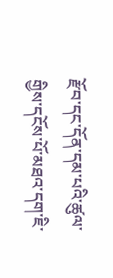རྫོབ་དང་དོན་དམ་པའི་ཚུལ་གྱིས་དངོས་པོ་མཐའ་དག་ཇི་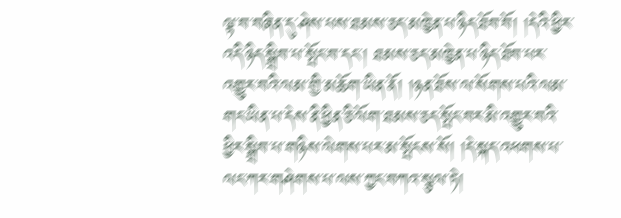ལྟ་བ་བཞིན་དུ་ཤེས་པས་ཐམས་ཅད་མཁྱེན་པ་ཉིད་ཐོབ་བོ། །དེའི་ཕྱིར་འདི་ཉིད་སྒྲིབ་པ་སྤོང་བ་དང་། ཐམས་ཅད་མཁྱེན་པ་ཉིད་ཐོབ་པར་འགྱུར་བའི་ལམ་གྱི་མཆོག་ཡིན་ནོ། །ཉན་ཐོས་ལ་སོགས་པའི་ལམ་གང་ཡིན་པ་དེས་ནི་ཕྱིན་ཅི་ལོག་ཐམས་ཅད་སྤོང་བར་མི་འགྱུར་བའི་ཕྱིར་སྒྲིབ་པ་གཉིས་ལེགས་པར་མ་སྤོངས་སོ། །དེ་སྐད་འཕགས་པ་ལང་ཀར་གཤེགས་པ་ལས་ཀྱང་བཀའ་སྩལ་ཏེ།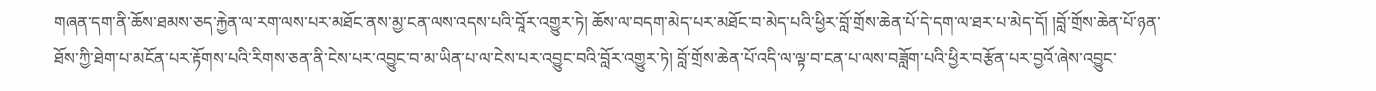གཞན་དག་ནི་ཆོས་ཐམས་ཅད་རྐྱེན་ལ་རག་ལས་པར་མཐོང་ནས་མྱ་ངན་ལས་འདས་པའི་བཱོར་འགྱུར་ཏེ། ཆོས་ལ་བདག་མེད་པར་མཐོང་བ་མེད་པའི་ཕྱིར་བློ་གྲོས་ཆེན་པོ་དེ་དག་ལ་ཐར་པ་མེད་དོ། །བློ་གྲོས་ཆེན་པོ་ཉན་ཐོས་ཀྱི་ཐེག་པ་མངོན་པར་རྟོགས་པའི་རིགས་ཅན་ནི་ངེས་པར་འབྱུང་བ་མ་ཡིན་པ་ལ་ངེས་པར་འབྱུང་བའི་བློར་འགྱུར་ཏེ། བློ་གྲོས་ཆེན་པོ་འདི་ལ་ལྟ་བ་ངན་པ་ལས་བཟློག་པའི་ཕྱིར་བརྩོན་པར་བྱའོ་ཞེས་འབྱུང་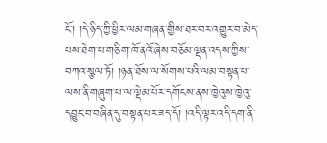ངོ་། །དེ་ཉིད་ཀྱི་ཕྱིར་ལམ་གཞན་གྱིས་ཐར་བར་འགྱུར་བ་མེད་པས་ཐེག་པ་གཅིག་ཁོ་ནའོ་ཞེས་བཅོམ་ལྡན་འདས་ཀྱིས་བཀའ་སྩལ་ཏོ། །ཉན་ཐོས་ལ་སོགས་པའི་ལམ་བསྟན་པ་ལས་ནི་གཞུག་པ་ལ་ལྡེམ་པོར་དགོངས་ནས་ཁྱེའུས་ཁྱེའུ་དབྱུང་བ་བཞིན་དུ་བསྟན་པར་ཟད་དོ། །འདི་ལྟར་འདི་དག་ནི་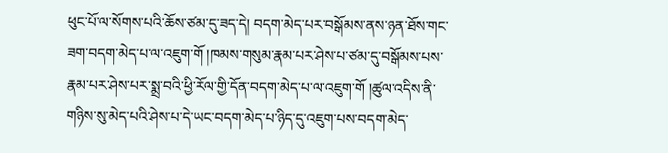ཕུང་པོ་ལ་སོགས་པའི་ཆོས་ཙམ་དུ་ཟད་དེ། བདག་མེད་པར་བསྒོམས་ནས་ཉན་ཐོས་གང་ཟག་བདག་མེད་པ་ལ་འཇུག་གོ །ཁམས་གསུམ་རྣམ་པར་ཤེས་པ་ཙམ་དུ་བསྒོམས་པས་རྣམ་པར་ཤེས་པར་སྨྲ་བའི་ཕྱི་རོལ་གྱི་དོན་བདག་མེད་པ་ལ་འཇུག་གོ །ཚུལ་འདིས་ནི་གཉིས་སུ་མེད་པའི་ཤེས་པ་དེ་ཡང་བདག་མེད་པ་ཉིད་དུ་འཇུག་པས་བདག་མེད་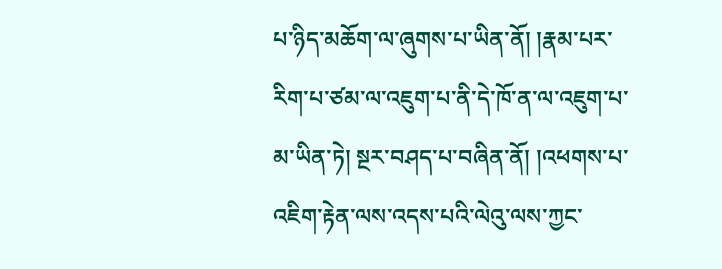པ་ཉིད་མཆོག་ལ་ཞུགས་པ་ཡིན་ནོ། །རྣམ་པར་རིག་པ་ཙམ་ལ་འཇུག་པ་ནི་དེ་ཁོ་ན་ལ་འཇུག་པ་མ་ཡིན་ཏེ། སྔར་བཤད་པ་བཞིན་ནོ། །འཕགས་པ་འཇིག་རྟེན་ལས་འདས་པའི་ལེའུ་ལས་ཀྱང་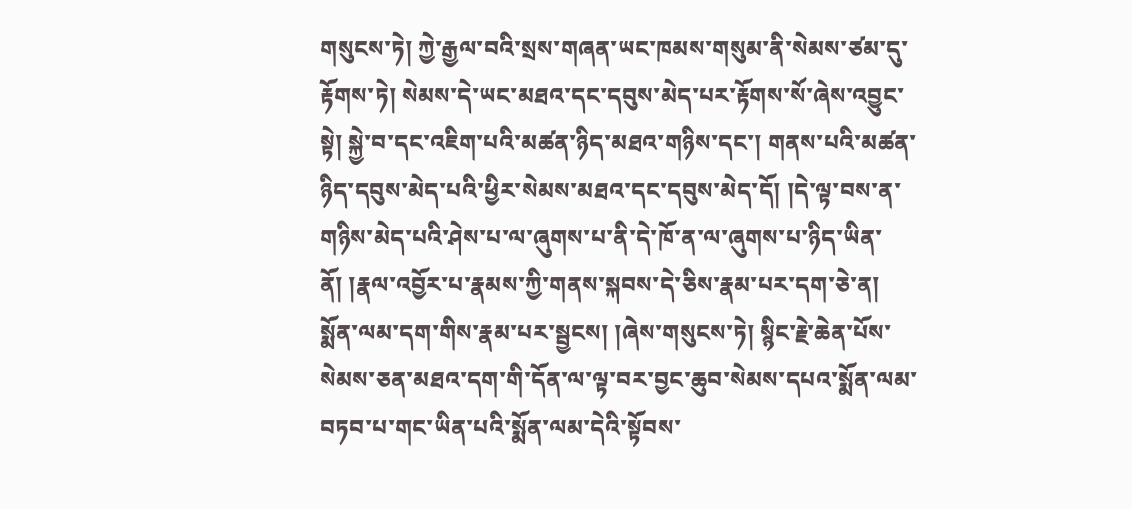གསུངས་ཏེ། ཀྱེ་རྒྱལ་བའི་སྲས་གཞན་ཡང་ཁམས་གསུམ་ནི་སེམས་ཙམ་དུ་རྟོགས་ཏེ། སེམས་དེ་ཡང་མཐའ་དང་དབུས་མེད་པར་རྟོགས་སོ་ཞེས་འབྱུང་སྟེ། སྐྱེ་བ་དང་འཇིག་པའི་མཚན་ཉིད་མཐའ་གཉིས་དང་། གནས་པའི་མཚན་ཉིད་དབུས་མེད་པའི་ཕྱིར་སེམས་མཐའ་དང་དབུས་མེད་དོ། །དེ་ལྟ་བས་ན་གཉིས་མེད་པའི་ཤེས་པ་ལ་ཞུགས་པ་ནི་དེ་ཁོ་ན་ལ་ཞུགས་པ་ཉིད་ཡིན་ནོ། །རྣལ་འབྱོར་པ་རྣམས་ཀྱི་གནས་སྐབས་དེ་ཅིས་རྣམ་པར་དག་ཅེ་ན། སྨོན་ལམ་དག་གིས་རྣམ་པར་སྦྱངས། །ཞེས་གསུངས་ཏེ། སྙིང་རྗེ་ཆེན་པོས་སེམས་ཅན་མཐའ་དག་གི་དོན་ལ་ལྟ་བར་བྱང་ཆུབ་སེམས་དཔའ་སྨོན་ལམ་བཏབ་པ་གང་ཡིན་པའི་སྨོན་ལམ་དེའི་སྟོབས་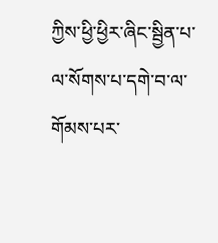ཀྱིས་ཕྱི་ཕྱིར་ཞིང་སྦྱིན་པ་ལ་སོགས་པ་དགེ་བ་ལ་གོམས་པར་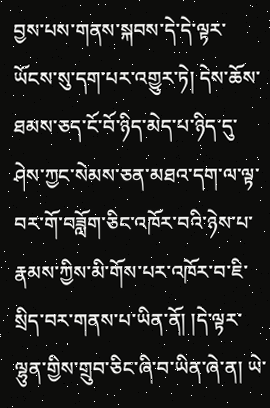བྱས་པས་གནས་སྐབས་དེ་དེ་ལྟར་ཡོངས་སུ་དག་པར་འགྱུར་ཏེ། དེས་ཆོས་ཐམས་ཅད་ངོ་བོ་ཉིད་མེད་པ་ཉིད་དུ་ཤེས་ཀྱང་སེམས་ཅན་མཐའ་དག་ལ་ལྟ་བར་གོ་བཟློག་ཅིང་འཁོར་བའི་ཉེས་པ་རྣམས་ཀྱིས་མི་གོས་པར་འཁོར་བ་ཇི་སྲིད་བར་གནས་པ་ཡིན་ནོ། །དེ་ལྟར་ལྷུན་གྱིས་གྲུབ་ཅིང་ཞི་བ་ཡིན་ཞེ་ན། ཡེ་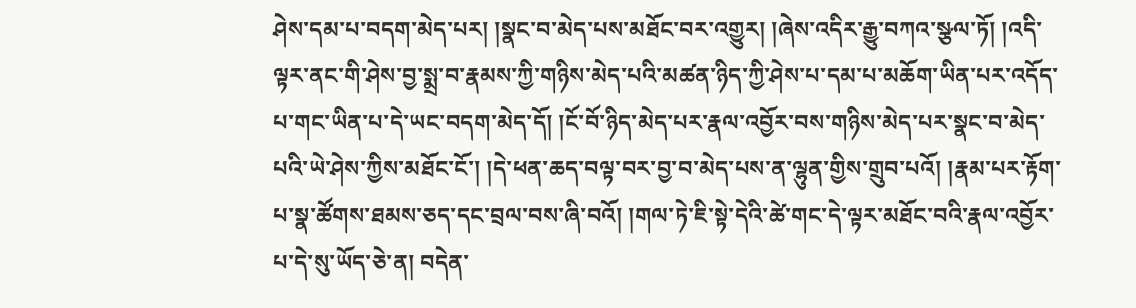ཤེས་དམ་པ་བདག་མེད་པར། །སྣང་བ་མེད་པས་མཐོང་བར་འགྱུར། །ཞེས་འདིར་རྒྱུ་བཀའ་སྩལ་ཏོ། །འདི་ལྟར་ནང་གི་ཤེས་བྱ་སྨྲ་བ་རྣམས་ཀྱི་གཉིས་མེད་པའི་མཚན་ཉིད་ཀྱི་ཤེས་པ་དམ་པ་མཆོག་ཡིན་པར་འདོད་པ་གང་ཡིན་པ་དེ་ཡང་བདག་མེད་དོ། །ངོ་བོ་ཉིད་མེད་པར་རྣལ་འབྱོར་བས་གཉིས་མེད་པར་སྣང་བ་མེད་པའི་ཡེ་ཤེས་ཀྱིས་མཐོང་ངོ་། །དེ་ཕན་ཆད་བལྟ་བར་བྱ་བ་མེད་པས་ན་ལྷུན་གྱིས་གྲུབ་པའོ། །རྣམ་པར་རྟོག་པ་སྣ་ཚོགས་ཐམས་ཅད་དང་བྲལ་བས་ཞི་བའོ། །གལ་ཏེ་ཇི་སྟེ་དེའི་ཚེ་གང་དེ་ལྟར་མཐོང་བའི་རྣལ་འབྱོར་པ་དེ་སུ་ཡོད་ཅེ་ན། བདེན་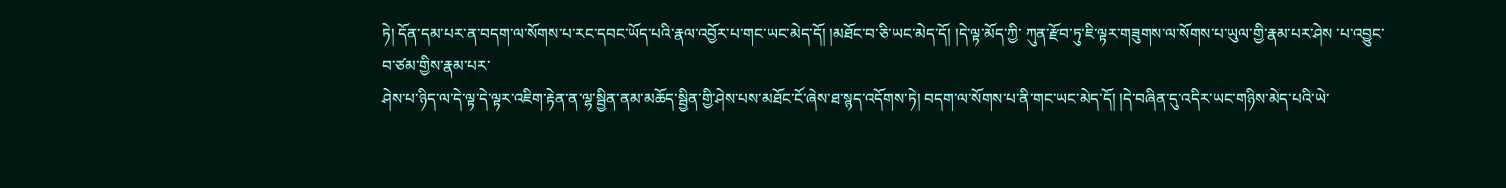ཏེ། དོན་དམ་པར་ན་བདག་ལ་སོགས་པ་རང་དབང་ཡོད་པའི་རྣལ་འབྱོར་པ་གང་ཡང་མེད་དོ། །མཐོང་བ་ཅི་ཡང་མེད་དོ། །དེ་ལྟ་མོད་ཀྱི་ ཀུན་རྫོབ་ཏུ་ཇི་ལྟར་གཟུགས་ལ་སོགས་པ་ཡུལ་གྱི་རྣམ་པར་ཤེས ་པ་འབྱུང་བ་ཙམ་གྱིས་རྣམ་པར་
ཤེས་པ་ཉིད་ལ་དེ་ལྟ་དེ་ལྟར་འཇིག་རྟེན་ན་ལྷ་སྦྱིན་ནམ་མཆོད་སྦྱིན་གྱི་ཤེས་པས་མཐོང་ངོ་ཞེས་ཐ་སྙད་འདོགས་ཏེ། བདག་ལ་སོགས་པ་ནི་གང་ཡང་མེད་དོ། །དེ་བཞིན་དུ་འདིར་ཡང་གཉིས་མེད་པའི་ཡེ་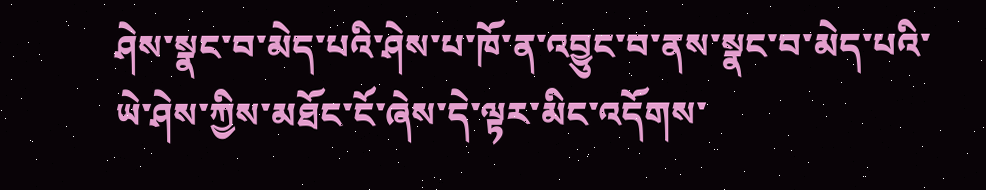ཤེས་སྣང་བ་མེད་པའི་ཤེས་པ་ཁོ་ན་འབྱུང་བ་ནས་སྣང་བ་མེད་པའི་ཡེ་ཤེས་ཀྱིས་མཐོང་ངོ་ཞེས་དེ་ལྟར་མིང་འདོགས་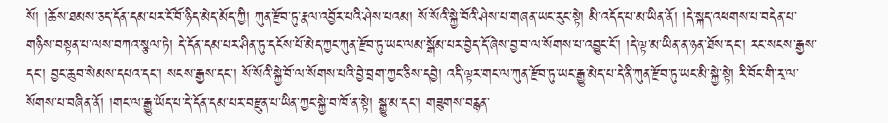སོ། །ཆོས་ཐམས་ཅད་དོན་དམ་པར་ངོ་བོ་ཉིད་མེད་མོད་ཀྱི། ཀུན་རྫོབ་ཏུ་རྣལ་འབྱོར་པའི་ཤེས་པའམ། སོ་སོའི་སྐྱེ་བོའི་ཤེས་པ་གཞན་ཡང་རུང་སྟེ། མི་འདོད་པ་མ་ཡིན་ནོ། །དེ་སྐད་འཕགས་པ་བདེན་པ་གཉིས་བསྟན་པ་ལས་བཀའ་སྩལ་ཏེ། དེ་དོན་དམ་པར་ཤིན་ཏུ་དངོས་པོ་མེད་ཀྱང་ཀུན་རྫོབ་ཏུ་ཡང་ལམ་སྒོམ་པར་བྱེད་དོ་ཞེས་བྱ་བ་ལ་སོགས་པ་འབྱུང་ངོ་། །དེ་ལྟ་མ་ཡིན་ན་ཉན་ཐོས་དང་། རང་སངས་རྒྱས་དང་། བྱང་ཆུབ་སེམས་དཔའ་དང་། སངས་རྒྱས་དང་། སོ་སོའི་སྐྱེ་བོ་ལ་སོགས་པའི་བྱེ་བྲག་ཀྱང་ཅིས་དབྱེ། འདི་ལྟར་གང་ལ་ཀུན་རྫོབ་ཏུ་ཡང་རྒྱུ་མེད་པ་དེ་ནི་ཀུན་རྫོབ་ཏུ་ཡང་མི་སྐྱེ་སྟེ། རི་བོང་གི་རྭ་ལ་སོགས་པ་བཞིན་ནོ། །གང་ལ་རྒྱུ་ཡོད་པ་དེ་དོན་དམ་པར་བརྫུན་པ་ཡིན་ཀྱང་སྐྱེ་བ་ཁོ་ན་སྟེ། སྒྱུ་མ་དང་། གཟུགས་བརྙན་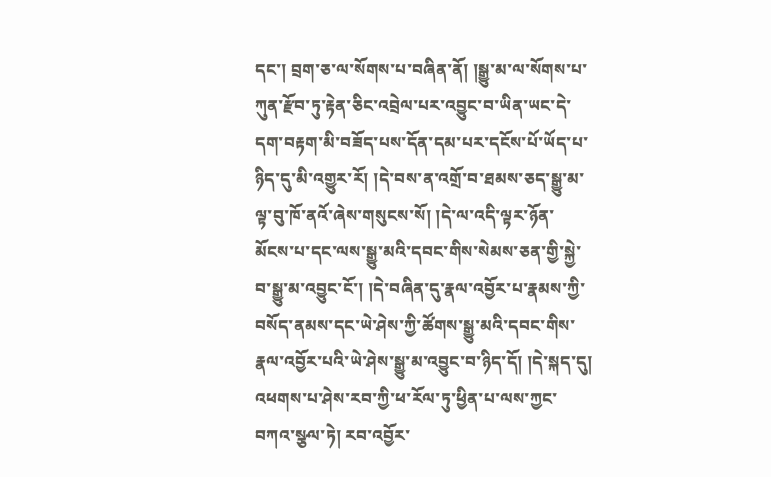དང་། བྲག་ཅ་ལ་སོགས་པ་བཞིན་ནོ། །སྒྱུ་མ་ལ་སོགས་པ་ཀུན་རྫོབ་ཏུ་རྟེན་ཅིང་འབྲེལ་པར་འབྱུང་བ་ཡིན་ཡང་དེ་དག་བརྟག་མི་བཟོད་པས་དོན་དམ་པར་དངོས་པོ་ཡོད་པ་ཉིད་དུ་མི་འགྱུར་རོ། །དེ་བས་ན་འགྲོ་བ་ཐམས་ཅད་སྒྱུ་མ་ལྟ་བུ་ཁོ་ནའོ་ཞེས་གསུངས་སོ། །དེ་ལ་འདི་ལྟར་ཉོན་མོངས་པ་དང་ལས་སྒྱུ་མའི་དབང་གིས་སེམས་ཅན་གྱི་སྐྱེ་བ་སྒྱུ་མ་འབྱུང་ངོ་། །དེ་བཞིན་དུ་རྣལ་འབྱོར་པ་རྣམས་ཀྱི་བསོད་ནམས་དང་ཡེ་ཤེས་ཀྱི་ཚོགས་སྒྱུ་མའི་དབང་གིས་རྣལ་འབྱོར་པའི་ཡེ་ཤེས་སྒྱུ་མ་འབྱུང་བ་ཉིད་དོ། །དེ་སྐད་དུ། འཕགས་པ་ཤེས་རབ་ཀྱི་ཕ་རོལ་ཏུ་ཕྱིན་པ་ལས་ཀྱང་བཀའ་སྩལ་ཏེ། རབ་འབྱོར་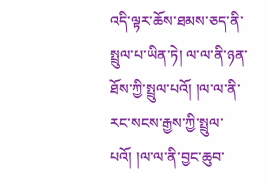འདི་ལྟར་ཆོས་ཐམས་ཅད་ནི་སྤྲུལ་པ་ཡིན་ཏེ། ལ་ལ་ནི་ཉན་ཐོས་ཀྱི་སྤྲུལ་པའོ། །ལ་ལ་ནི་རང་སངས་རྒྱས་ཀྱི་སྤྲུལ་པའོ། །ལ་ལ་ནི་བྱང་ཆུབ་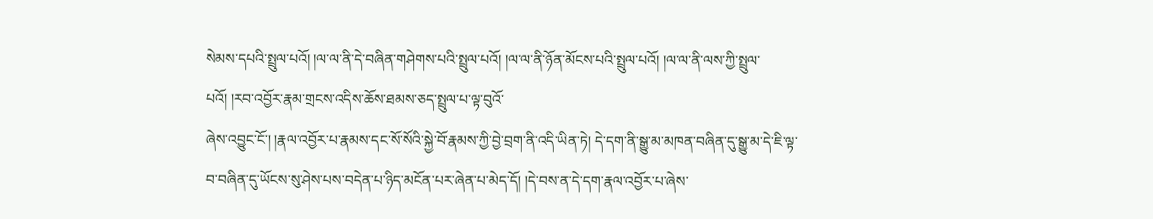སེམས་དཔའི་སྤྲུལ་པའོ། །ལ་ལ་ནི་དེ་བཞིན་གཤེགས་པའི་སྤྲུལ་པའོ། །ལ་ལ་ནི་ཉོན་མོངས་པའི་སྤྲུལ་པའོ། །ལ་ལ་ནི་ལས་ཀྱི་སྤྲུལ་པའོ། །རབ་འབྱོར་རྣམ་གྲངས་འདིས་ཆོས་ཐམས་ཅད་སྤྲུལ་པ་ལྟ་བུའོ་
ཞེས་འབྱུང་ངོ་། །རྣལ་འབྱོར་པ་རྣམས་དང་སོ་སོའི་སྐྱེ་བོ་རྣམས་ཀྱི་བྱེ་བྲག་ནི་འདི་ཡིན་ཏེ། དེ་དག་ནི་སྒྱུ་མ་མཁན་བཞིན་དུ་སྒྱུ་མ་དེ་ཇི་ལྟ་བ་བཞིན་དུ་ཡོངས་སུ་ཤེས་པས་བདེན་པ་ཉིད་མངོན་པར་ཞེན་པ་མེད་དོ། །དེ་བས་ན་དེ་དག་རྣལ་འབྱོར་པ་ཞེས་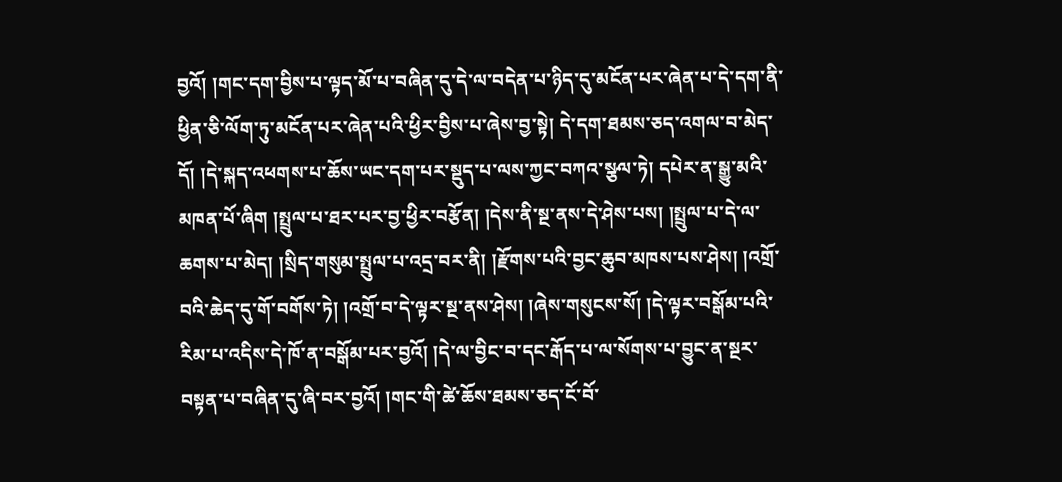བྱའོ། །གང་དག་བྱིས་པ་ལྟད་མོ་པ་བཞིན་དུ་དེ་ལ་བདེན་པ་ཉིད་དུ་མངོན་པར་ཞེན་པ་དེ་དག་ནི་ཕྱིན་ཅི་ལོག་ཏུ་མངོན་པར་ཞེན་པའི་ཕྱིར་བྱིས་པ་ཞེས་བྱ་སྟེ། དེ་དག་ཐམས་ཅད་འགལ་བ་མེད་དོ། །དེ་སྐད་འཕགས་པ་ཆོས་ཡང་དག་པར་སྡུད་པ་ལས་ཀྱང་བཀའ་སྩལ་ཏེ། དཔེར་ན་སྒྱུ་མའི་མཁན་པོ་ཞིག །སྤྲུལ་པ་ཐར་པར་བྱ་ཕྱིར་བརྩོན། །དེས་ནི་སྔ་ནས་དེ་ཤེས་པས། །སྤྲུལ་པ་དེ་ལ་ཆགས་པ་མེད། །སྲིད་གསུམ་སྤྲུལ་པ་འདྲ་བར་ནི། །རྫོགས་པའི་བྱང་ཆུབ་མཁས་པས་ཤེས། །འགྲོ་བའི་ཆེད་དུ་གོ་བགོས་ཏེ། །འགྲོ་བ་དེ་ལྟར་སྔ་ནས་ཤེས། །ཞེས་གསུངས་སོ། །དེ་ལྟར་བསྒོམ་པའི་རིམ་པ་འདིས་དེ་ཁོ་ན་བསྒོམ་པར་བྱའོ། །དེ་ལ་བྱིང་བ་དང་རྒོད་པ་ལ་སོགས་པ་བྱུང་ན་སྔར་བསྟན་པ་བཞིན་དུ་ཞི་བར་བྱའོ། །གང་གི་ཚེ་ཆོས་ཐམས་ཅད་ངོ་བོ་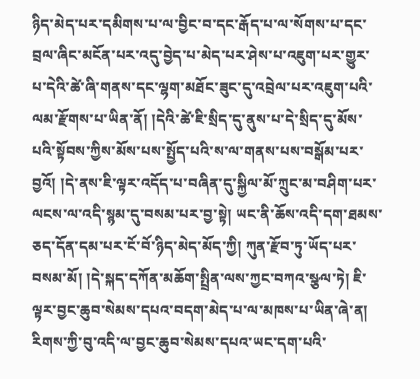ཉིད་མེད་པར་དམིགས་པ་ལ་བྱིང་བ་དང་རྒོད་པ་ལ་སོགས་པ་དང་བྲལ་ཞིང་མངོན་པར་འདུ་བྱེད་པ་མེད་པར་ཤེས་པ་འཇུག་པར་གྱུར་པ་དེའི་ཚེ་ཞི་གནས་དང་ལྷག་མཐོང་ཟུང་དུ་འབྲེལ་པར་འཇུག་པའི་ལམ་རྫོགས་པ་ཡིན་ནོ། །དེའི་ཚེ་ཇི་སྲིད་དུ་ནུས་པ་དེ་སྲིད་དུ་མོས་པའི་སྟོབས་ཀྱིས་མོས་པས་སྤྱོད་པའི་ས་ལ་གནས་པས་བསྒོམ་པར་བྱའོ། །དེ་ནས་ཇི་ལྟར་འདོད་པ་བཞིན་དུ་སྐྱིལ་མོ་ཀྲུང་མ་བཤིག་པར་ལངས་ལ་འདི་སྙམ་དུ་བསམ་པར་བྱ་སྟེ། ཡང་ནི་ཆོས་འདི་དག་ཐམས་ཅད་དོན་དམ་པར་ངོ་བོ་ཉིད་མེད་མོད་ཀྱི། ཀུན་རྫོབ་ཏུ་ཡོད་པར་བསམ་མོ། །དེ་སྐད་དཀོན་མཆོག་སྤྲིན་ལས་ཀྱང་བཀའ་སྩལ་ཏེ། ཇི་ལྟར་བྱང་ཆུབ་སེམས་དཔའ་བདག་མེད་པ་ལ་མཁས་པ་ཡིན་ཞེ་ན། རིགས་ཀྱི་བུ་འདི་ལ་བྱང་ཆུབ་སེམས་དཔའ་ཡང་དག་པའི་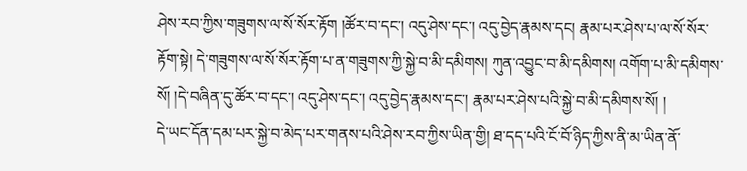ཤེས་རབ་ཀྱིས་གཟུགས་ལ་སོ་སོར་རྟོག །ཚོར་བ་དང་། འདུ་ཤེས་དང་། འདུ་བྱེད་རྣམས་དང། རྣམ་པར་ཤེས་པ་ལ་སོ་སོར་རྟོག་སྟེ། དེ་གཟུགས་ལ་སོ་སོར་རྟོག་པ་ན་གཟུགས་ཀྱི་སྐྱེ་བ་མི་དམིགས། ཀུན་འབྱུང་བ་མི་དམིགས། འགོག་པ་མི་དམིགས་སོ། །དེ་བཞིན་དུ་ཚོར་བ་དང་། འདུ་ཤེས་དང་། འདུ་བྱེད་རྣམས་དང་། རྣམ་པར་ཤེས་པའི་སྐྱེ་བ་མི་དམིགས་སོ། །
དེ་ཡང་དོན་དམ་པར་སྐྱེ་བ་མེད་པར་གནས་པའི་ཤེས་རབ་ཀྱིས་ཡིན་གྱི། ཐ་དད་པའི་ངོ་བོ་ཉིད་ཀྱིས་ནི་མ་ཡིན་ནོ་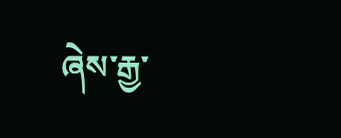ཞེས་རྒྱ་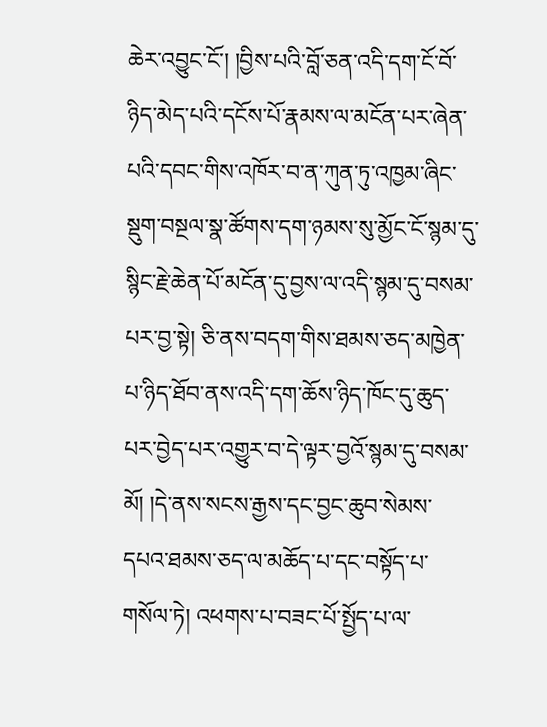ཆེར་འབྱུང་ངོ་། །བྱིས་པའི་བློ་ཅན་འདི་དག་ངོ་བོ་ཉིད་མེད་པའི་དངོས་པོ་རྣམས་ལ་མངོན་པར་ཞེན་པའི་དབང་གིས་འཁོར་བ་ན་ཀུན་ཏུ་འཁྱམ་ཞིང་སྡུག་བསྔལ་སྣ་ཚོགས་དག་ཉམས་སུ་མྱོང་ངོ་སྙམ་དུ་སྙིང་རྗེ་ཆེན་པོ་མངོན་དུ་བྱས་ལ་འདི་སྙམ་དུ་བསམ་པར་བྱ་སྟེ། ཅི་ནས་བདག་གིས་ཐམས་ཅད་མཁྱེན་པ་ཉིད་ཐོབ་ནས་འདི་དག་ཆོས་ཉིད་ཁོང་དུ་ཆུད་པར་བྱེད་པར་འགྱུར་བ་དེ་ལྟར་བྱའོ་སྙམ་དུ་བསམ་མོ། །དེ་ནས་སངས་རྒྱས་དང་བྱང་ཆུབ་སེམས་དཔའ་ཐམས་ཅད་ལ་མཆོད་པ་དང་བསྟོད་པ་གསོལ་ཏེ། འཕགས་པ་བཟང་པོ་སྤྱོད་པ་ལ་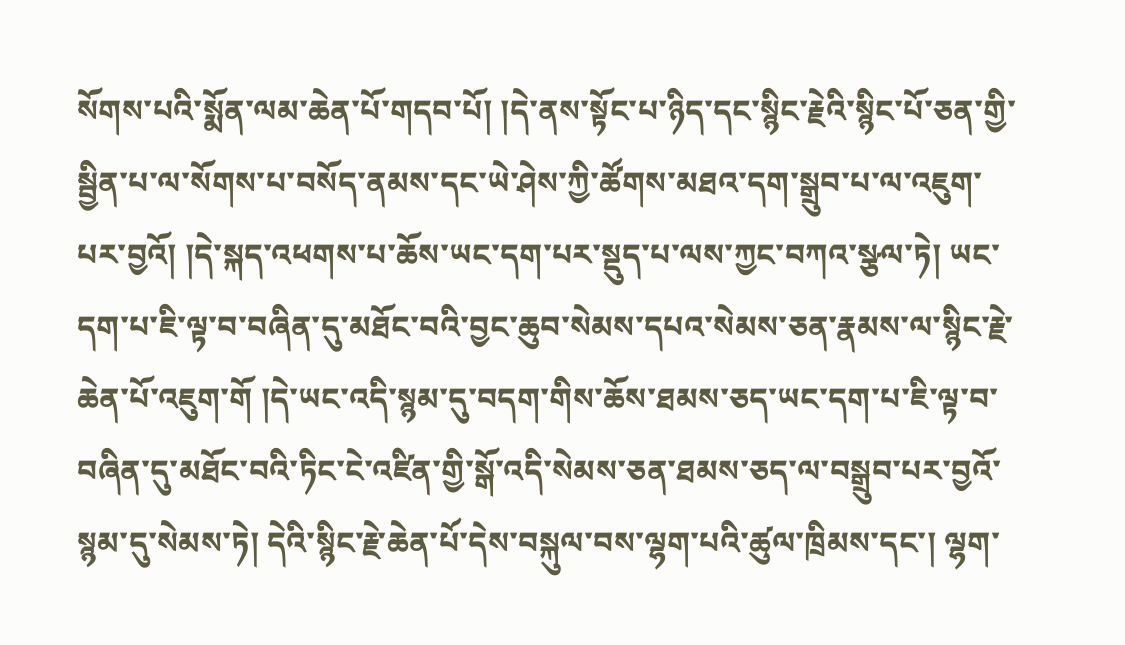སོགས་པའི་སྨོན་ལམ་ཆེན་པོ་གདབ་པོ། །དེ་ནས་སྟོང་པ་ཉིད་དང་སྙིང་རྗེའི་སྙིང་པོ་ཅན་གྱི་སྦྱིན་པ་ལ་སོགས་པ་བསོད་ནམས་དང་ཡེ་ཤེས་ཀྱི་ཚོགས་མཐའ་དག་སྒྲུབ་པ་ལ་འཇུག་པར་བྱའོ། །དེ་སྐད་འཕགས་པ་ཆོས་ཡང་དག་པར་སྡུད་པ་ལས་ཀྱང་བཀའ་སྩལ་ཏེ། ཡང་དག་པ་ཇི་ལྟ་བ་བཞིན་དུ་མཐོང་བའི་བྱང་ཆུབ་སེམས་དཔའ་སེམས་ཅན་རྣམས་ལ་སྙིང་རྗེ་ཆེན་པོ་འཇུག་གོ །དེ་ཡང་འདི་སྙམ་དུ་བདག་གིས་ཆོས་ཐམས་ཅད་ཡང་དག་པ་ཇི་ལྟ་བ་བཞིན་དུ་མཐོང་བའི་ཏིང་ངེ་འཛིན་གྱི་སྒོ་འདི་སེམས་ཅན་ཐམས་ཅད་ལ་བསྒྲུབ་པར་བྱའོ་སྙམ་དུ་སེམས་ཏེ། དེའི་སྙིང་རྗེ་ཆེན་པོ་དེས་བསྐུལ་བས་ལྷག་པའི་ཚུལ་ཁྲིམས་དང་། ལྷག་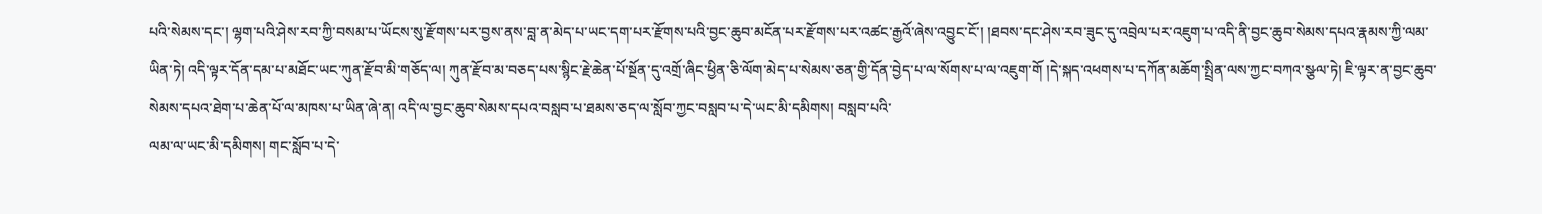པའི་སེམས་དང་། ལྷག་པའི་ཤེས་རབ་ཀྱི་བསམ་པ་ཡོངས་སུ་རྫོགས་པར་བྱས་ནས་བླ་ན་མེད་པ་ཡང་དག་པར་རྫོགས་པའི་བྱང་ཆུབ་མངོན་པར་རྫོགས་པར་འཚང་རྒྱའོ་ཞེས་འབྱུང་ངོ་། །ཐབས་དང་ཤེས་རབ་ཟུང་དུ་འབྲེལ་པར་འཇུག་པ་འདི་ནི་བྱང་ཆུབ་སེམས་དཔའ་རྣམས་ཀྱི་ལམ་ཡིན་ཏེ། འདི་ལྟར་དོན་དམ་པ་མཐོང་ཡང་ཀུན་རྫོབ་མི་གཅོད་ལ། ཀུན་རྫོབ་མ་བཅད་པས་སྙིང་རྗེ་ཆེན་པོ་སྔོན་དུ་འགྲོ་ཞིང་ཕྱིན་ཅི་ལོག་མེད་པ་སེམས་ཅན་གྱི་དོན་བྱེད་པ་ལ་སོགས་པ་ལ་འཇུག་གོ །དེ་སྐད་འཕགས་པ་དཀོན་མཆོག་སྤྲིན་ལས་ཀྱང་བཀའ་སྩལ་ཏེ། ཇི་ལྟར་ན་བྱང་ཆུབ་སེམས་དཔའ་ཐེག་པ་ཆེན་པོ་ལ་མཁས་པ་ཡིན་ཞེ་ན། འདི་ལ་བྱང་ཆུབ་སེམས་དཔའ་བསླབ་པ་ཐམས་ཅད་ལ་སློབ་ཀྱང་བསླབ་པ་དེ་ཡང་མི་དམིགས། བསླབ་པའི་
ལམ་ལ་ཡང་མི་དམིགས། གང་སློབ་པ་དེ་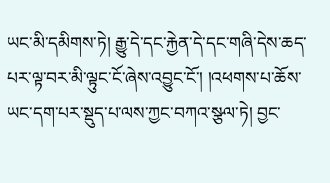ཡང་མི་དམིགས་ཏེ། རྒྱུ་དེ་དང་རྐྱེན་དེ་དང་གཞི་དེས་ཆད་པར་ལྟ་བར་མི་ལྟུང་ངོ་ཞེས་འབྱུང་ངོ་། །འཕགས་པ་ཆོས་ཡང་དག་པར་སྡུད་པ་ལས་ཀྱང་བཀའ་སྩལ་ཏེ། བྱང་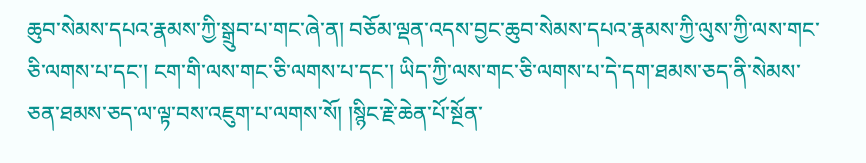ཆུབ་སེམས་དཔའ་རྣམས་ཀྱི་སྒྲུབ་པ་གང་ཞེ་ན། བཅོམ་ལྡན་འདས་བྱང་ཆུབ་སེམས་དཔའ་རྣམས་ཀྱི་ལུས་ཀྱི་ལས་གང་ཅི་ལགས་པ་དང་། ངག་གི་ལས་གང་ཅི་ལགས་པ་དང་། ཡིད་ཀྱི་ལས་གང་ཅི་ལགས་པ་དེ་དག་ཐམས་ཅད་ནི་སེམས་ཅན་ཐམས་ཅད་ལ་ལྟ་བས་འཇུག་པ་ལགས་སོ། །སྙིང་རྗེ་ཆེན་པོ་སྔོན་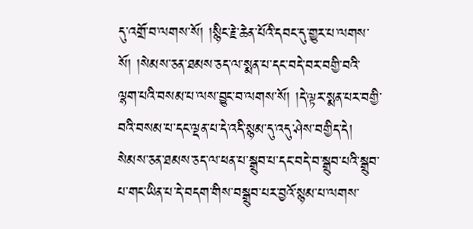དུ་འགྲོ་བ་ལགས་སོ། །སྙིང་རྗེ་ཆེན་པོའི་དབང་དུ་གྱུར་པ་ལགས་སོ། །སེམས་ཅན་ཐམས་ཅད་ལ་སྨན་པ་དང་བདེ་བར་བགྱི་བའི་ལྷག་པའི་བསམ་པ་ལས་བྱུང་བ་ལགས་སོ། །དེ་ལྟར་སྨན་པར་བགྱི་བའི་བསམ་པ་དང་ལྡན་པ་དེ་འདི་སྙམ་དུ་འདུ་ཤེས་བགྱིད་དེ། སེམས་ཅན་ཐམས་ཅད་ལ་ཕན་པ་སྒྲུབ་པ་དང་བདེ་བ་སྒྲུབ་པའི་སྒྲུབ་པ་གང་ཡིན་པ་དེ་བདག་གིས་བསྒྲུབ་པར་བྱའོ་སྙམ་པ་ལགས་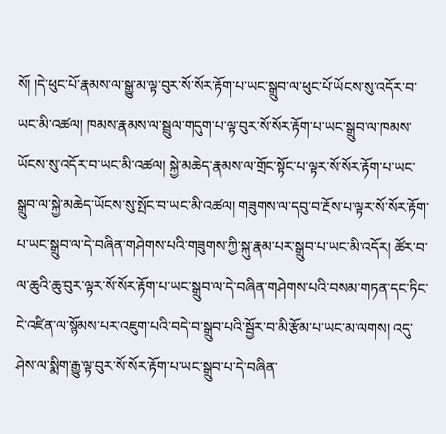སོ། །དེ་ཕུང་པོ་རྣམས་ལ་སྒྱུ་མ་ལྟ་བུར་སོ་སོར་རྟོག་པ་ཡང་སྒྲུབ་ལ་ཕུང་པོ་ཡོངས་སུ་འདོར་བ་ཡང་མི་འཚལ། ཁམས་རྣམས་ལ་སྦྲུལ་གདུག་པ་ལྟ་བུར་སོ་སོར་རྟོག་པ་ཡང་སྒྲུབ་ལ་ཁམས་ཡོངས་སུ་འདོར་བ་ཡང་མི་འཚལ། སྐྱེ་མཆེད་རྣམས་ལ་གྲོང་སྟོང་པ་ལྟར་སོ་སོར་རྟོག་པ་ཡང་སྒྲུབ་ལ་སྐྱེ་མཆེད་ཡོངས་སུ་སྤོང་བ་ཡང་མི་འཚལ། གཟུགས་ལ་དབུ་བ་རྔོས་པ་ལྟར་སོ་སོར་རྟོག་པ་ཡང་སྒྲུབ་ལ་དེ་བཞིན་གཤེགས་པའི་གཟུགས་ཀྱི་སྐུ་རྣམ་པར་སྒྲུབ་པ་ཡང་མི་འདོར། ཚོར་བ་ལ་ཆུའི་ཆུ་བུར་ལྟར་སོ་སོར་རྟོག་པ་ཡང་སྒྲུབ་ལ་དེ་བཞིན་གཤེགས་པའི་བསམ་གཏན་དང་ཏིང་ངེ་འཛིན་ལ་སྙོམས་པར་འཇུག་པའི་བདེ་བ་སྒྲུབ་པའི་སྦྱོར་བ་མི་རྩོམ་པ་ཡང་མ་ལགས། འདུ་ཤེས་ལ་སྨིག་རྒྱུ་ལྟ་བུར་སོ་སོར་རྟོག་པ་ཡང་སྒྲུབ་པ་དེ་བཞིན་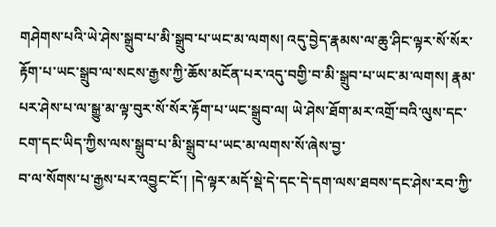གཤེགས་པའི་ཡེ་ཤེས་སྒྲུབ་པ་མི་སྒྲུབ་པ་ཡང་མ་ལགས། འདུ་བྱེད་རྣམས་ལ་ཆུ་ཤིང་ལྟར་སོ་སོར་རྟོག་པ་ཡང་སྒྲུབ་ལ་སངས་རྒྱས་ཀྱི་ཆོས་མངོན་པར་འདུ་བགྱི་བ་མི་སྒྲུབ་པ་ཡང་མ་ལགས། རྣམ་པར་ཤེས་པ་ལ་སྒྱུ་མ་ལྟ་བུར་སོ་སོར་རྟོག་པ་ཡང་སྒྲུབ་ལ། ཡེ་ཤེས་ཐོག་མར་འགྲོ་བའི་ལུས་དང་ངག་དང་ཡིད་ཀྱིས་ལས་སྒྲུབ་པ་མི་སྒྲུབ་པ་ཡང་མ་ལགས་སོ་ཞེས་བྱ་
བ་ལ་སོགས་པ་རྒྱས་པར་འབྱུང་ངོ་། །དེ་ལྟར་མདོ་སྡེ་དེ་དང་དེ་དག་ལས་ཐབས་དང་ཤེས་རབ་ཀྱི་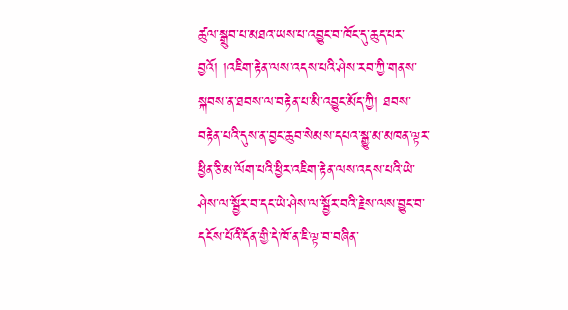ཚུལ་སྒྲུབ་པ་མཐའ་ཡས་པ་འབྱུང་བ་ཁོང་དུ་ཆུད་པར་བྱའོ། །འཇིག་རྟེན་ལས་འདས་པའི་ཤེས་རབ་ཀྱི་གནས་སྐབས་ན་ཐབས་ལ་བརྟེན་པ་མི་འབྱུང་མོད་ཀྱི། ཐབས་བརྟེན་པའི་དུས་ན་བྱང་ཆུབ་སེམས་དཔའ་སྒྱུ་མ་མཁན་ལྟར་ཕྱིན་ཅི་མ་ལོག་པའི་ཕྱིར་འཇིག་རྟེན་ལས་འདས་པའི་ཡེ་ཤེས་ལ་སྦྱོར་བ་དང་ཡེ་ཤེས་ལ་སྦྱོར་བའི་རྗེས་ལས་བྱུང་བ་དངོས་པོའི་དོན་གྱི་དེ་ཁོ་ན་ཇི་ལྟ་བ་བཞིན་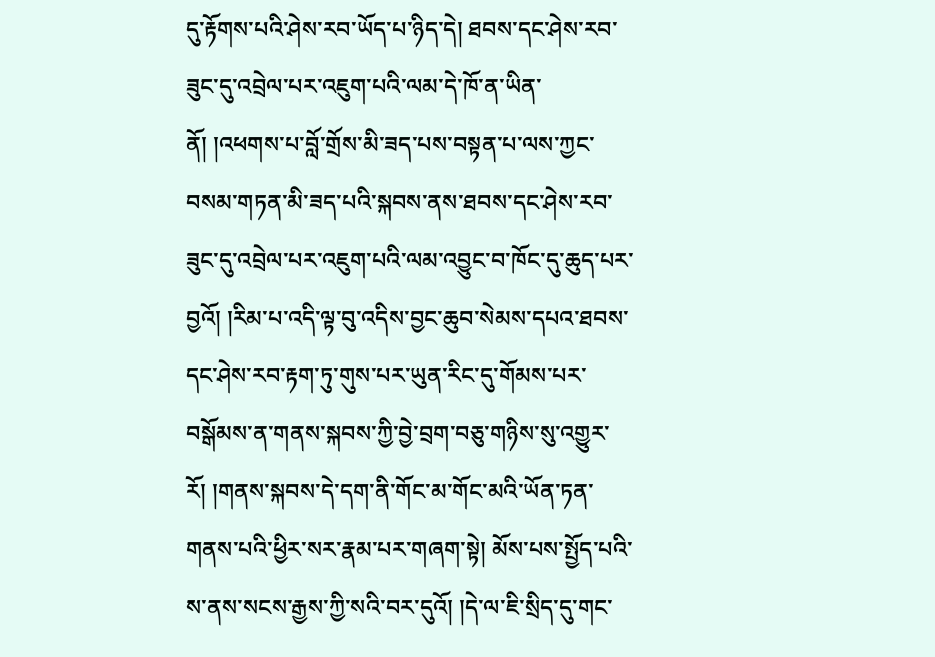དུ་རྟོགས་པའི་ཤེས་རབ་ཡོད་པ་ཉིད་དེ། ཐབས་དང་ཤེས་རབ་ཟུང་དུ་འབྲེལ་པར་འཇུག་པའི་ལམ་དེ་ཁོ་ན་ཡིན་ནོ། །འཕགས་པ་བློ་གྲོས་མི་ཟད་པས་བསྟན་པ་ལས་ཀྱང་བསམ་གཏན་མི་ཟད་པའི་སྐབས་ནས་ཐབས་དང་ཤེས་རབ་ཟུང་དུ་འབྲེལ་པར་འཇུག་པའི་ལམ་འབྱུང་བ་ཁོང་དུ་ཆུད་པར་བྱའོ། །རིམ་པ་འདི་ལྟ་བུ་འདིས་བྱང་ཆུབ་སེམས་དཔའ་ཐབས་དང་ཤེས་རབ་རྟག་ཏུ་གུས་པར་ཡུན་རིང་དུ་གོམས་པར་བསྒོམས་ན་གནས་སྐབས་ཀྱི་བྱེ་བྲག་བཅུ་གཉིས་སུ་འགྱུར་རོ། །གནས་སྐབས་དེ་དག་ནི་གོང་མ་གོང་མའི་ཡོན་ཏན་གནས་པའི་ཕྱིར་སར་རྣམ་པར་གཞག་སྟེ། མོས་པས་སྤྱོད་པའི་ས་ནས་སངས་རྒྱས་ཀྱི་སའི་བར་དུའོ། །དེ་ལ་ཇི་སྲིད་དུ་གང་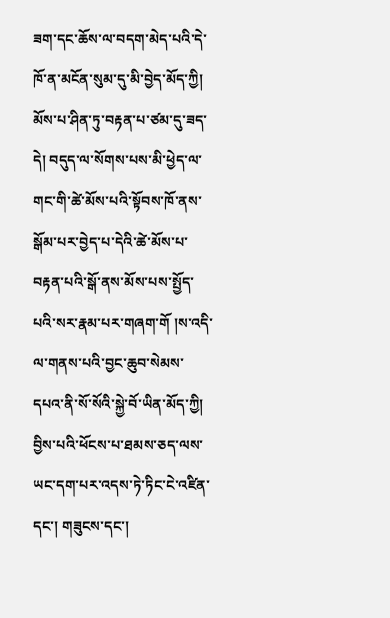ཟག་དང་ཆོས་ལ་བདག་མེད་པའི་དེ་ཁོ་ན་མངོན་སུམ་དུ་མི་བྱེད་མོད་ཀྱི། མོས་པ་ཤིན་ཏུ་བརྟན་པ་ཙམ་དུ་ཟད་དེ། བདུད་ལ་སོགས་པས་མི་ཕྱེད་ལ་གང་གི་ཚེ་མོས་པའི་སྟོབས་ཁོ་ནས་སྒོམ་པར་བྱེད་པ་དེའི་ཚེ་མོས་པ་བརྟན་པའི་སྒོ་ནས་མོས་པས་སྤྱོད་པའི་སར་རྣམ་པར་གཞག་གོ །ས་འདི་ལ་གནས་པའི་བྱང་ཆུབ་སེམས་དཔའ་ནི་སོ་སོའི་སྐྱེ་བོ་ཡིན་མོད་ཀྱི། བྱིས་པའི་ཕོངས་པ་ཐམས་ཅད་ལས་ཡང་དག་པར་འདས་ཏེ་ཏིང་ངེ་འཛིན་དང་། གཟུངས་དང་།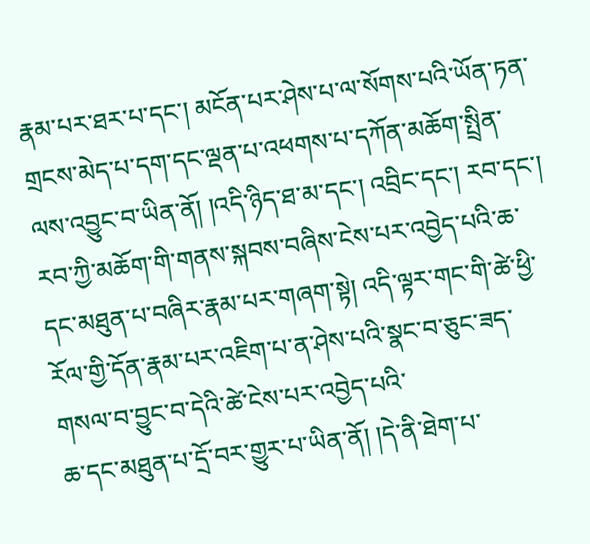རྣམ་པར་ཐར་པ་དང་། མངོན་པར་ཤེས་པ་ལ་སོགས་པའི་ཡོན་ཏན་གྲངས་མེད་པ་དག་དང་ལྡན་པ་འཕགས་པ་དཀོན་མཆོག་སྤྲིན་ལས་འབྱུང་བ་ཡིན་ནོ། །འདི་ཉིད་ཐ་མ་དང་། འབྲིང་དང་། རབ་དང་། རབ་ཀྱི་མཆོག་གི་གནས་སྐབས་བཞིས་ངེས་པར་འབྱེད་པའི་ཆ་དང་མཐུན་པ་བཞིར་རྣམ་པར་གཞག་སྟེ། འདི་ལྟར་གང་གི་ཚེ་ཕྱི་རོལ་གྱི་དོན་རྣམ་པར་འཇིག་པ་ན་ཤེས་པའི་སྣང་བ་ཅུང་ཟད་གསལ་བ་བྱུང་བ་དེའི་ཚེ་ངེས་པར་འབྱེད་པའི་
ཆ་དང་མཐུན་པ་དྲོ་བར་གྱུར་པ་ཡིན་ནོ། །དེ་ནི་ཐེག་པ་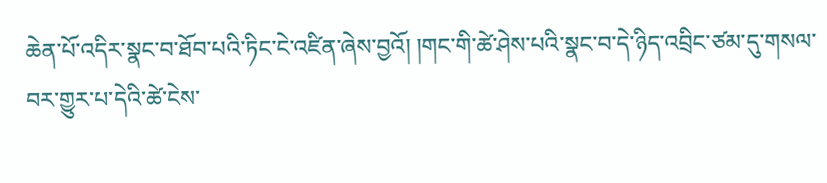ཆེན་པོ་འདིར་སྣང་བ་ཐོབ་པའི་ཏིང་ངེ་འཛིན་ཞེས་བྱའོ། །གང་གི་ཚེ་ཤེས་པའི་སྣང་བ་དེ་ཉིད་འབྲིང་ཙམ་དུ་གསལ་བར་གྱུར་པ་དེའི་ཚེ་ངེས་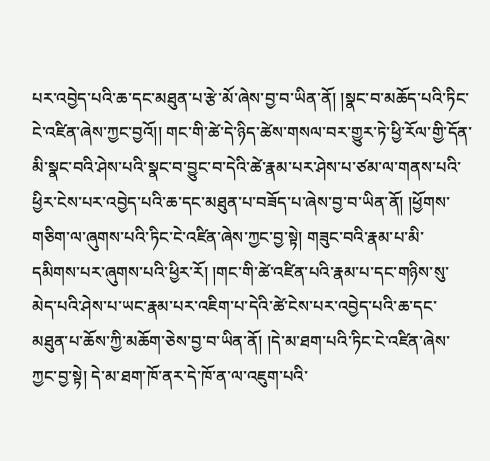པར་འབྱེད་པའི་ཆ་དང་མཐུན་པ་རྩེ་མོ་ཞེས་བྱ་བ་ཡིན་ནོ། །སྣང་བ་མཆོད་པའི་ཏིང་ངེ་འཛིན་ཞེས་ཀྱང་བྱའོ།། གང་གི་ཚེ་དེ་ཉིད་ཚེས་གསལ་བར་གྱུར་ཏེ་ཕྱི་རོལ་གྱི་དོན་མི་སྣང་བའི་ཤེས་པའི་སྣང་བ་བྱུང་བ་དེའི་ཚེ་རྣམ་པར་ཤེས་པ་ཙམ་ལ་གནས་པའི་ཕྱིར་ངེས་པར་འབྱེད་པའི་ཆ་དང་མཐུན་པ་བཟོད་པ་ཞེས་བྱ་བ་ཡིན་ནོ། །ཕྱོགས་གཅིག་ལ་ཞུགས་པའི་ཏིང་ངེ་འཛིན་ཞེས་ཀྱང་བྱ་སྟེ། གཟུང་བའི་རྣམ་པ་མི་དམིགས་པར་ཞུགས་པའི་ཕྱིར་རོ། །གང་གི་ཚེ་འཛིན་པའི་རྣམ་པ་དང་གཉིས་སུ་མེད་པའི་ཤེས་པ་ཡང་རྣམ་པར་འཇིག་པ་དེའི་ཚེ་ངེས་པར་འབྱེད་པའི་ཆ་དང་མཐུན་པ་ཆོས་ཀྱི་མཆོག་ཅེས་བྱ་བ་ཡིན་ནོ། །དེ་མ་ཐག་པའི་ཏིང་ངེ་འཛིན་ཞེས་ཀྱང་བྱ་སྟེ། དེ་མ་ཐག་ཁོ་ནར་དེ་ཁོ་ན་ལ་འཇུག་པའི་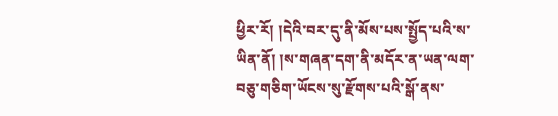ཕྱིར་རོ། །དེའི་བར་དུ་ནི་མོས་པས་སྤྱོད་པའི་ས་ཡིན་ནོ། །ས་གཞན་དག་ནི་མདོར་ན་ཡན་ལག་བཅུ་གཅིག་ཡོངས་སུ་རྫོགས་པའི་སྒོ་ནས་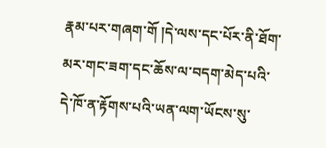རྣམ་པར་གཞག་གོ །དེ་ལས་དང་པོར་ནི་ཐོག་མར་གང་ཟག་དང་ཆོས་ལ་བདག་མེད་པའི་དེ་ཁོ་ན་རྟོགས་པའི་ཡན་ལག་ཡོངས་སུ་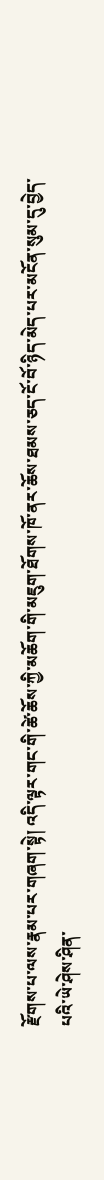རྫོགས་པ་ལས་རྣམ་པར་གཞག་སྟེ། འདི་ལྟར་གང་གི་ཚེ་ཆོས་ཀྱི་མཆོག་གི་མཇུག་ཐོགས་ཁོ་ནར་ཆོས་ཐམས་ཅད་ངོ་བོ་ཉིད་མེད་པར་མངོན་སུམ་དུ་བྱེད་པའི་ཡེ་ཤེས་ཤིན་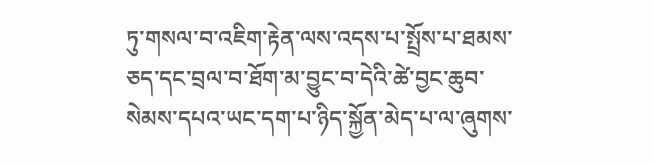ཏུ་གསལ་བ་འཇིག་རྟེན་ལས་འདས་པ་སྤྲོས་པ་ཐམས་ཅད་དང་བྲལ་བ་ཐོག་མ་བྱུང་བ་དེའི་ཚེ་བྱང་ཆུབ་སེམས་དཔའ་ཡང་དག་པ་ཉིད་སྐྱོན་མེད་པ་ལ་ཞུགས་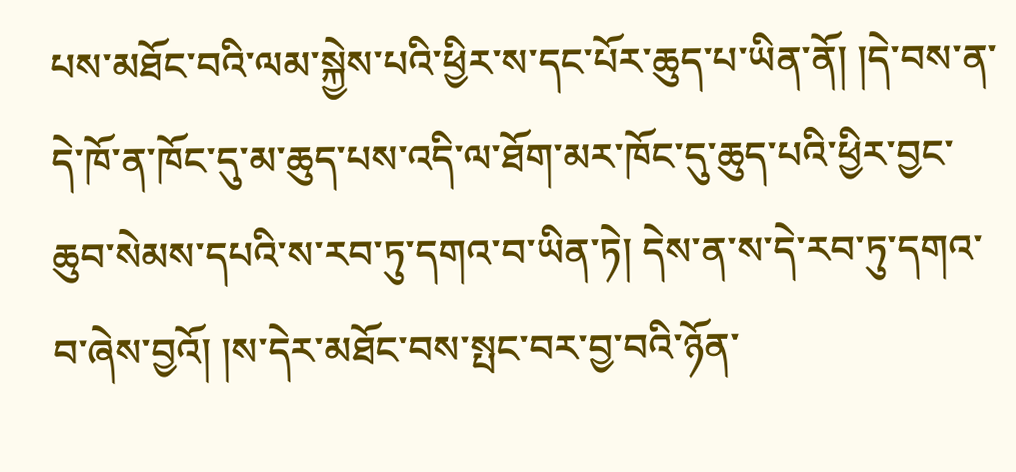པས་མཐོང་བའི་ལམ་སྐྱེས་པའི་ཕྱིར་ས་དང་པོར་ཆུད་པ་ཡིན་ནོ། །དེ་བས་ན་དེ་ཁོ་ན་ཁོང་དུ་མ་ཆུད་པས་འདི་ལ་ཐོག་མར་ཁོང་དུ་ཆུད་པའི་ཕྱིར་བྱང་ཆུབ་སེམས་དཔའི་ས་རབ་ཏུ་དགའ་བ་ཡིན་ཏེ། དེས་ན་ས་དེ་རབ་ཏུ་དགའ་བ་ཞེས་བྱའོ། །ས་དེར་མཐོང་བས་སྤང་བར་བྱ་བའི་ཉོན་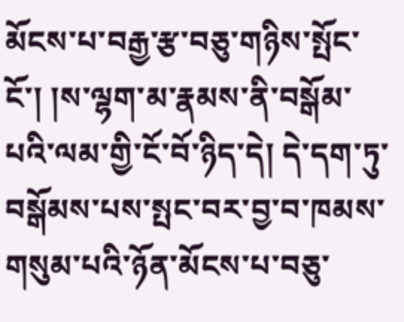མོངས་པ་བརྒྱ་རྩ་བཅུ་གཉིས་སྤོང་ངོ་། །ས་ལྷག་མ་རྣམས་ནི་བསྒོམ་པའི་ལམ་གྱི་ངོ་བོ་ཉིད་དེ། དེ་དག་ཏུ་བསྒོམས་པས་སྤང་བར་བྱ་བ་ཁམས་གསུམ་པའི་ཉོན་མོངས་པ་བཅུ་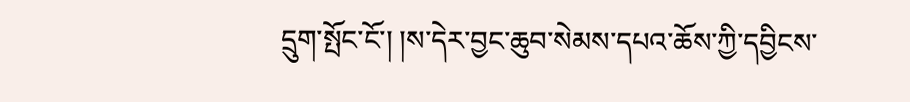དྲུག་སྤོང་ངོ་། །ས་དེར་བྱང་ཆུབ་སེམས་དཔའ་ཆོས་ཀྱི་དབྱིངས་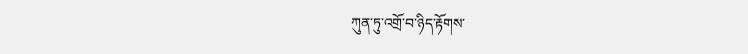ཀུན་ཏུ་འགྲོ་བ་ཉིད་རྟོགས་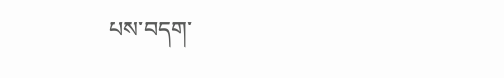པས་བདག་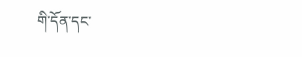གི་དོན་དང་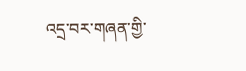འདྲ་བར་གཞན་གྱི་